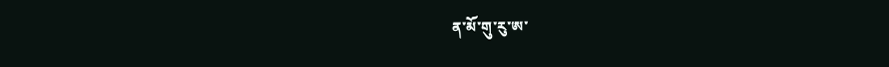ན་མོ་གུ་རུ་ཨ་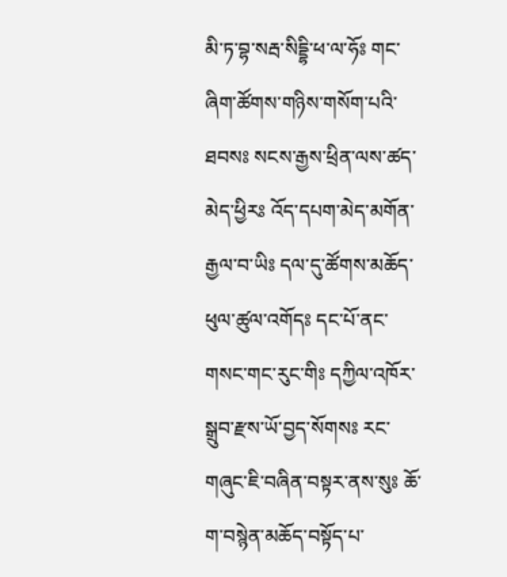མི་ཏ་བྷ་སརྦ་སིདྡྷི་ཕ་ལ་ཧོཿ གང་ཞིག་ཚོགས་གཉིས་གསོག་པའི་ཐབསཿ སངས་རྒྱས་ཕྲིན་ལས་ཚད་མེད་ཕྱིརཿ འོད་དཔག་མེད་མགོན་རྒྱལ་བ་ཡིཿ དལ་དུ་ཚོགས་མཆོད་ཕུལ་ཚུལ་འགོདཿ དང་པོ་ནང་གསང་གང་རུང་གིཿ དཀྱིལ་འཁོར་སྒྲུབ་རྫས་ཡོ་བྱད་སོགསཿ རང་གཞུང་ཇི་བཞིན་བསྟར་ནས་སུཿ ཆོ་ག་བསྙེན་མཆོད་བསྟོད་པ་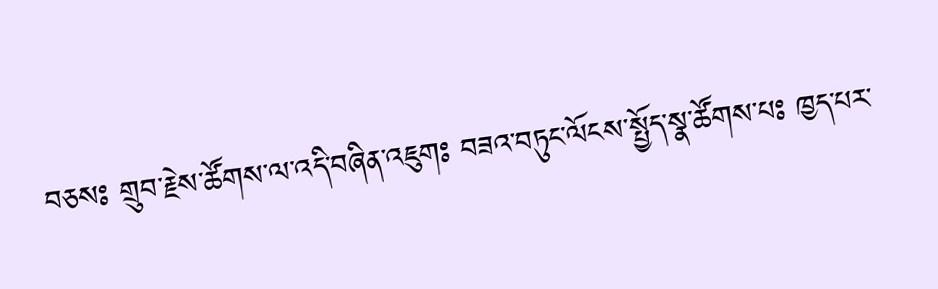བཅསཿ གྲུབ་རྗེས་ཚོགས་ལ་འདི་བཞིན་འཇུགཿ བཟའ་བཏུང་ལོངས་སྤྱོད་སྣ་ཚོགས་པཿ ཁྱད་པར་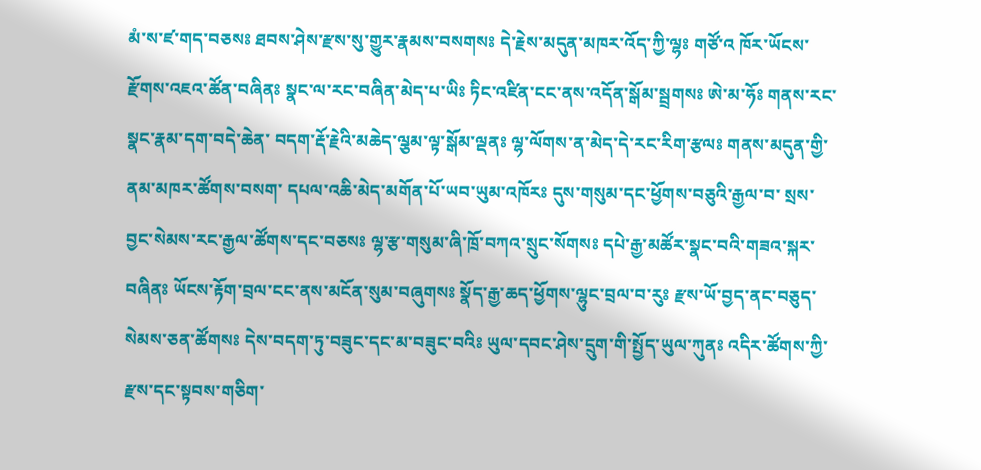མཾ་ས་ཛ་གད་བཅསཿ ཐབས་ཤེས་རྫས་སུ་གྱུར་རྣམས་བསགསཿ དེ་རྗེས་མདུན་མཁར་འོད་ཀྱི་ལྷཿ གཙོ་འ ཁོར་ཡོངས་རྫོགས་འཇའ་ཚོན་བཞིནཿ སྣང་ལ་རང་བཞིན་མེད་པ་ཡིཿ ཏིང་འཛིན་ངང་ནས་འདོན་སྒོམ་སྦྲགསཿ ཨེ་མ་ཧོཿ གནས་རང་སྣང་རྣམ་དག་བདེ་ཆེན་ བདག་རྡོ་རྗེའི་མཆེད་ལྕམ་ལྟ་སྒོམ་ལྡནཿ ལྷ་ལོགས་ན་མེད་དེ་རང་རིག་རྩལཿ གནས་མདུན་གྱི་ནམ་མཁར་ཚོགས་བསག་ དཔལ་འཆི་མེད་མགོན་པོ་ཡབ་ཡུམ་འཁོརཿ དུས་གསུམ་དང་ཕྱོགས་བཅུའི་རྒྱལ་བ་ སྲས་བྱང་སེམས་རང་རྒྱལ་ཚོགས་དང་བཅསཿ ལྷ་རྩ་གསུམ་ཞི་ཁྲོ་བཀའ་སྲུང་སོགསཿ དཔེ་རྒྱ་མཚོར་སྣང་བའི་གཟའ་སྐར་བཞིནཿ ཡོངས་རྟོག་བྲལ་ངང་ནས་མངོན་སུམ་བཞུགསཿ སྣོད་རྒྱ་ཆད་ཕྱོགས་ལྷུང་བྲལ་བ་རུཿ རྫས་ཡོ་བྱད་ནང་བཅུད་སེམས་ཅན་ཚོགསཿ དེས་བདག་ཏུ་བཟུང་དང་མ་བཟུང་བའིཿ ཡུལ་དབང་ཤེས་དྲུག་གི་སྤྱོད་ཡུལ་ཀུནཿ འདིར་ཚོགས་ཀྱི་རྫས་དང་སྟབས་གཅིག་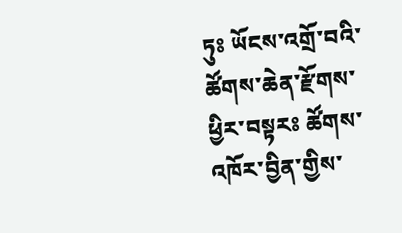ཏུཿ ཡོངས་འགྲོ་བའི་ཚོགས་ཆེན་རྫོགས་ཕྱིར་བསྟརཿ ཚོགས་འཁོར་བྱིན་གྱིས་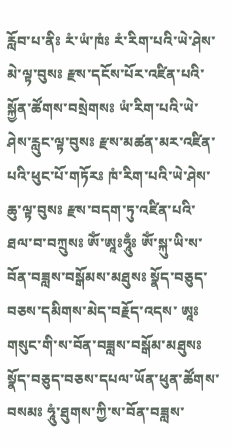རློབ་པ་ནིཿ རཾ་ཡཾ་ཁཾཿ རཾ་རིག་པའི་ཡེ་ཤེས་མེ་ལྟ་བུསཿ རྫས་དངོས་པོར་འཛིན་པའི་སྐྱོན་ཚོགས་བསྲེགསཿ ཡཾ་རིག་པའི་ཡེ་ཤེས་རླུང་ལྟ་བུསཿ རྫས་མཚན་མར་འཛིན་པའི་ཕུང་པོ་གཏོརཿ ཁཾ་རིག་པའི་ཡེ་ཤེས་ཆུ་ལྟ་བུསཿ རྫས་བདག་ཏུ་འཛིན་པའི་ཐལ་བ་བཀྲུསཿ ༀ་ཨཱཿཧཱུྃཿ ༀ་སྐུ་ཡི་ས་བོན་བཟླས་བསྒོམས་མཐུསཿ སྣོད་བཅུད་བཅས་དམིགས་མེད་བརྗོད་འདས་ ཨཱཿགསུང་གི་ས་བོན་བཟླས་བསྒོམ་མཐུསཿ སྣོད་བཅུད་བཅས་དཔལ་ཡོན་ཕུན་ཚོགས་བསམཿ ཧཱུཾ་ཐུགས་ཀྱི་ས་བོན་བཟླས་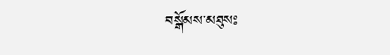བསྒོམས་མཐུསཿ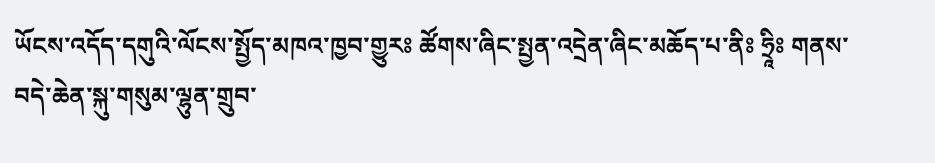ཡོངས་འདོད་དགུའི་ལོངས་སྤྱོད་མཁའ་ཁྱབ་གྱུརཿ ཚོགས་ཞིང་སྤྱན་འདྲེན་ཞིང་མཆོད་པ་ནིཿ ཧྲཱིཿ གནས་བདེ་ཆེན་སྐུ་གསུམ་ལྷུན་གྲུབ་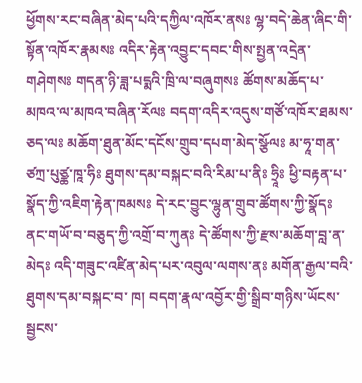ཕྱོགས་རང་བཞིན་མེད་པའི་དཀྱིལ་འཁོར་ནསཿ ལྷ་བདེ་ཆེན་ཞིང་གི་སྟོན་འཁོར་རྣམསཿ འདིར་རྟེན་འབྱུང་དབང་གིས་སྤྱན་འདྲེན་གཤེགསཿ གདན་ཉི་ཟླ་པདྨའི་ཁྲི་ལ་བཞུགསཿ ཚོགས་མཆོད་པ་མཁའ་ལ་མཁའ་བཞིན་རོལཿ བདག་འདིར་འདུས་གཙོ་འཁོར་ཐམས་ཅད་ལཿ མཆོག་ཐུན་མོང་དངོས་གྲུབ་དཔག་མེད་སྩོལཿ མ་ཧཱ་གན་ཙཀྲ་པུཙྪ་ཁཱ་ཧིཿ ཐུགས་དམ་བསྐང་བའི་རིམ་པ་ནིཿ ཧྲཱིཿ ཕྱི་བརྟན་པ་སྣོད་ཀྱི་འཇིག་རྟེན་ཁམསཿ དེ་རང་བྱུང་ལྷུན་གྲུབ་ཚོགས་ཀྱི་སྣོདཿ ནང་གཡོ་བ་བཅུད་ཀྱི་འགྲོ་བ་ཀུནཿ དེ་ཚོགས་ཀྱི་རྫས་མཆོག་བླ་ན་མེདཿ འདི་གཟུང་འཛིན་མེད་པར་འབུལ་ལགས་ནཿ མགོན་རྒྱལ་བའི་ཐུགས་དམ་བསྐང་བ་ ཁ། བདག་རྣལ་འབྱོར་གྱི་སྒྲིབ་གཉིས་ཡོངས་སྦྱངས་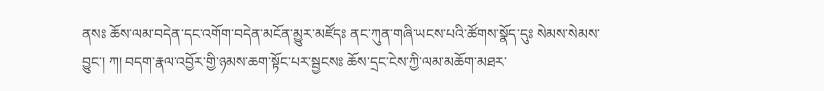ནསཿ ཆོས་ལམ་བདེན་དང་འགོག་བདེན་མངོན་མྱུར་མཛོདཿ ནང་ཀུན་གཞི་ཡངས་པའི་ཚོགས་སྣོད་དུཿ སེམས་སེམས་བྱུང་། ཀ། བདག་རྣལ་འབྱོར་གྱི་ཉམས་ཆག་སྟོང་པར་སྦྱངསཿ ཆོས་དྲང་ངེས་ཀྱི་ལམ་མཆོག་མཐར་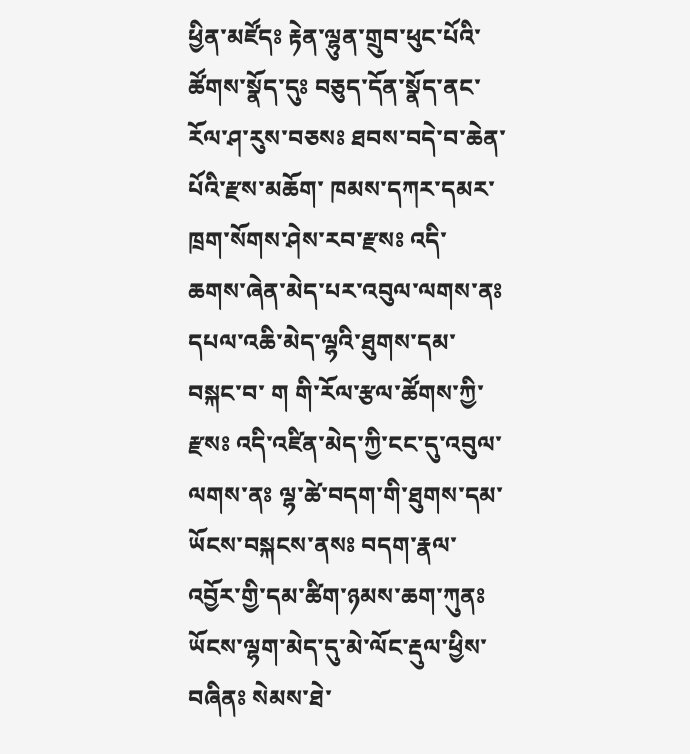ཕྱིན་མཛོདཿ རྟེན་ལྷུན་གྲུབ་ཕུང་པོའི་ཚོགས་སྣོད་དུཿ བཅུད་དོན་སྣོད་ནང་རོལ་ཤ་རུས་བཅསཿ ཐབས་བདེ་བ་ཆེན་པོའི་རྫས་མཆོག་ ཁམས་དཀར་དམར་ཁྲག་སོགས་ཤེས་རབ་རྫསཿ འདི་ཆགས་ཞེན་མེད་པར་འབུལ་ལགས་ནཿ དཔལ་འཆི་མེད་ལྷའི་ཐུགས་དམ་བསྐང་བ་ ག གི་རོལ་རྩལ་ཚོགས་ཀྱི་རྫསཿ འདི་འཛིན་མེད་ཀྱི་ངང་དུ་འབུལ་ལགས་ནཿ ལྷ་ཚེ་བདག་གི་ཐུགས་དམ་ཡོངས་བསྐངས་ནསཿ བདག་རྣལ་འབྱོར་གྱི་དམ་ཚིག་ཉམས་ཆག་ཀུནཿ ཡོངས་ལྷག་མེད་དུ་མེ་ལོང་རྡུལ་ཕྱིས་བཞིནཿ སེམས་ཐེ་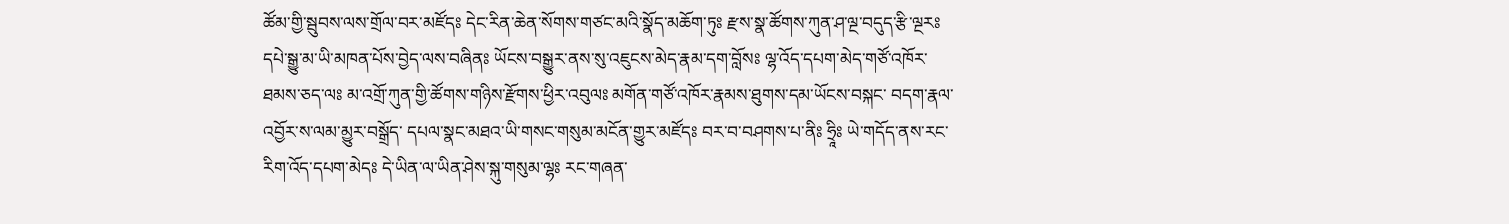ཚོམ་གྱི་སྦུབས་ལས་གྲོལ་བར་མཛོདཿ དེང་རིན་ཆེན་སོགས་གཙང་མའི་སྣོད་མཆོག་ཏུཿ རྫས་སྣ་ཚོགས་ཀུན་ཤ་ལྔ་བདུད་རྩི་ལྔརཿ དཔེ་སྒྱུ་མ་ཡི་མཁན་པོས་བྱེད་ལས་བཞིནཿ ཡོངས་བསྒྱུར་ནས་སུ་འཇུངས་མེད་རྣམ་དག་བློསཿ ལྷ་འོད་དཔག་མེད་གཙོ་འཁོར་ཐམས་ཅད་ལཿ མ་འགྲོ་ཀུན་གྱི་ཚོགས་གཉིས་རྫོགས་ཕྱིར་འབུལཿ མགོན་གཙོ་འཁོར་རྣམས་ཐུགས་དམ་ཡོངས་བསྐང་ བདག་རྣལ་འབྱོར་ས་ལམ་མྱུར་བསྒྲོད་ དཔལ་སྣང་མཐའ་ཡི་གསང་གསུམ་མངོན་གྱུར་མཛོདཿ བར་བ་བཤགས་པ་ནིཿ ཧྲཱིཿ ཡེ་གདོད་ནས་རང་རིག་འོད་དཔག་མེདཿ དེ་ཡིན་ལ་ཡིན་ཤེས་སྐུ་གསུམ་ལྷཿ རང་གཞན་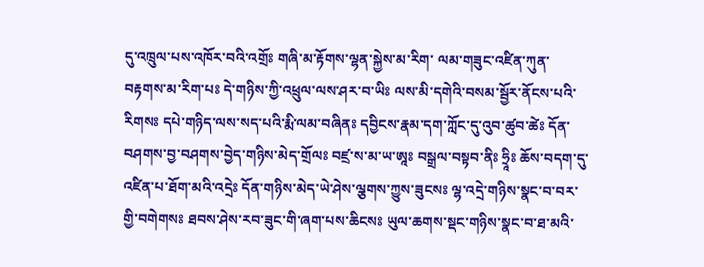དུ་འཁྲུལ་པས་འཁོར་བའི་འགྲོཿ གཞི་མ་རྟོགས་ལྷན་སྐྱེས་མ་རིག་ ལམ་གཟུང་འཛིན་ཀུན་བརྟགས་མ་རིག་པཿ དེ་གཉིས་ཀྱི་འཕྲུལ་ལས་ཤར་བ་ཡིཿ ལས་མི་དགེའི་བསམ་སྦྱོར་ནོངས་པའི་རིགསཿ དཔེ་གཉིད་ལས་སད་པའི་རྨི་ལམ་བཞིནཿ དབྱིངས་རྣམ་དག་ཀློང་དུ་འུབ་ཚུབ་ཚེཿ དོན་བཤགས་བྱ་བཤགས་བྱེད་གཉིས་མེད་གྲོལཿ བཛྲ་ས་མ་ཡ་ཨཱཿ བསྒྲལ་བསྟབ་ནིཿ ཧྲཱིཿ ཆོས་བདག་དུ་འཛིན་པ་ཐོག་མའི་འདྲེཿ དོན་གཉིས་མེད་ཡེ་ཤེས་ལྕགས་ཀྱུས་ཟུངསཿ ལྷ་འདྲེ་གཉིས་སྣང་བ་བར་གྱི་བགེགསཿ ཐབས་ཤེས་རབ་ཟུང་གི་ཞག་པས་ཆིངསཿ ཡུལ་ཆགས་སྡང་གཉིས་སྣང་བ་ཐ་མའི་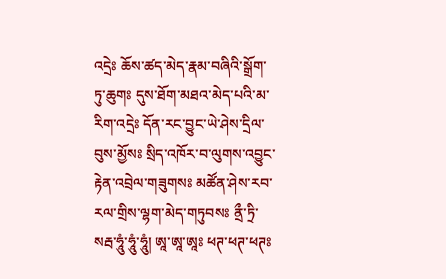འདྲེཿ ཆོས་ཚད་མེད་རྣམ་བཞིའི་སྒྲོག་ཏུ་ཆུགཿ དུས་ཐོག་མཐའ་མེད་པའི་མ་རིག་འདྲེཿ དོན་རང་བྱུང་ཡེ་ཤེས་དྲིལ་བུས་མྱོསཿ སྲིད་འཁོར་བ་ལུགས་འབྱུང་རྟེན་འབྲེལ་གཟུགསཿ མཚོན་ཤེས་རབ་རལ་གྲིས་ལྷག་མེད་གཏུབསཿ ནྲྀ་ཏྲི་སརྦ་ཧཱུཾ་ཧཱུཾ་ཧཱུཾ། ཨཱ་ཨཱ་ཨཱཿ ཕཊ་ཕཊ་ཕཊཿ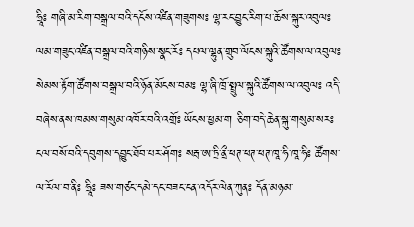ཧྲཱིཿ གཞི་མ་རིག་བསྒྲལ་བའི་དངོས་འཛིན་གཟུགསཿ ལྷ་རང་བྱུང་རིག་པ་ཆོས་སྐུར་འབུལཿ ལམ་གཟུང་འཛིན་བསྒྲལ་བའི་གཉིས་སྣང་རོཿ དཔལ་ལྷུན་གྲུབ་ལོངས་སྐུའི་ཚོགས་ལ་འབུལཿ སེམས་རྟོག་ཚོགས་བསྒྲལ་བའི་ཉོན་མོངས་བམཿ ལྷ་ཞི་ཁྲོ་སྤྲུལ་སྐུའི་ཚོགས་ལ་འབུལཿ འདི་བཞེས་ནས་ཁམས་གསུམ་འཁོར་བའི་འགྲོཿ ཡོངས་ཕྱམ་ག ཅིག་བདེ་ཆེན་སྐུ་གསུམ་སརཿ ངལ་བསོ་བའི་དབུགས་དབྱུང་ཐོབ་པར་ཤོགཿ སརྦ་ཨ་ཏྲི་ནྲྀ་ཕཊ་ཕཊ་ཕཊ་ཁཱ་ཧི་ཁཱ་ཧིཿ ཚོགས་ལ་རོལ་བ་ནིཿ ཧྲཱིཿ ཟས་གཙང་དམེ་དང་བཟང་ངན་འདོར་ལེན་ཀུནཿ དོན་མཉམ་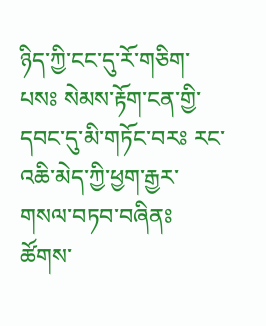ཉིད་ཀྱི་ངང་དུ་རོ་གཅིག་པསཿ སེམས་རྟོག་ངན་གྱི་དབང་དུ་མི་གཏོང་བརཿ རང་འཆི་མེད་ཀྱི་ཕྱག་རྒྱར་གསལ་བཏབ་བཞིནཿ ཚོགས་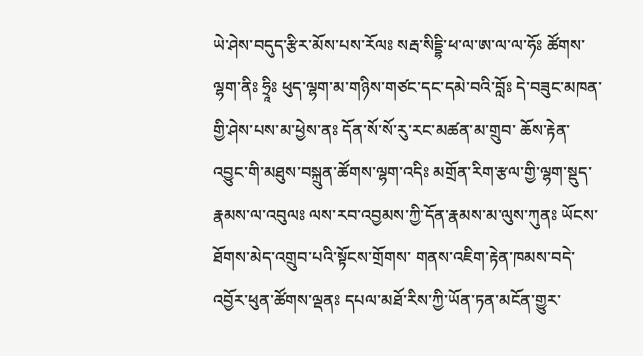ཡེ་ཤེས་བདུད་རྩིར་མོས་པས་རོལཿ སརྦ་སིདྡྷི་ཕ་ལ་ཨ་ལ་ལ་ཧོཿ ཚོགས་ལྷག་ནིཿ ཧྲཱིཿ ཕུད་ལྷག་མ་གཉིས་གཙང་དང་དམེ་བའི་བློཿ དེ་བཟུང་མཁན་གྱི་ཤེས་པས་མ་ཕྱེས་ནཿ དོན་སོ་སོ་རུ་རང་མཚན་མ་གྲུབ་ ཆོས་རྟེན་འབྱུང་གི་མཐུས་བསྐྲུན་ཚོགས་ལྷག་འདིཿ མགྲོན་རིག་རྩལ་གྱི་ལྷག་སྡུད་རྣམས་ལ་འབུལཿ ལས་རབ་འབྱམས་ཀྱི་དོན་རྣམས་མ་ལུས་ཀུནཿ ཡོངས་ཐོགས་མེད་འགྲུབ་པའི་སྟོངས་གྲོགས་ གནས་འཇིག་རྟེན་ཁམས་བདེ་འབྱོར་ཕུན་ཚོགས་ལྡནཿ དཔལ་མཐོ་རིས་ཀྱི་ཡོན་ཏན་མངོན་གྱུར་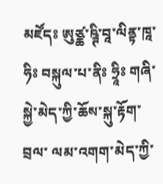མཛོདཿ ཨུཙྪ་ཥྚི་བཱ་ལིནྟ་ཁཱ་ཧིཿ བསྐུལ་པ་ནིཿ ཧྲཱིཿ གཞི་སྐྱེ་མེད་ཀྱི་ཆོས་སྐུ་རྟོག་བྲལ་ ལམ་འགག་མེད་ཀྱི་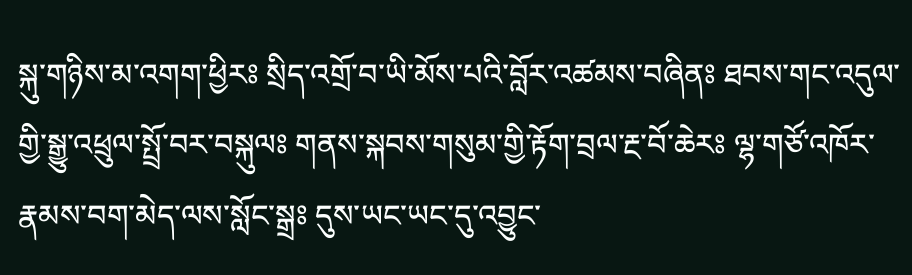སྐུ་གཉིས་མ་འགག་ཕྱིརཿ སྲིད་འགྲོ་བ་ཡི་མོས་པའི་བློར་འཚམས་བཞིནཿ ཐབས་གང་འདུལ་གྱི་སྒྱུ་འཕྲུལ་སྤྲོ་བར་བསྐུལཿ གནས་སྐབས་གསུམ་གྱི་རྟོག་བྲལ་རྔ་བོ་ཆེརཿ ལྷ་གཙོ་འཁོར་རྣམས་བག་མེད་ལས་སློང་སྒྲཿ དུས་ཡང་ཡང་དུ་འབྱུང་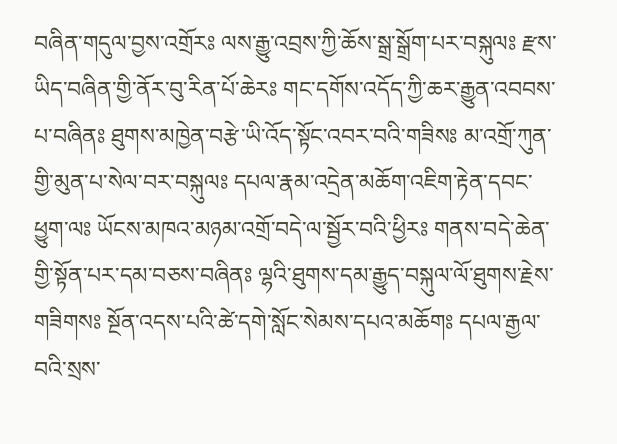བཞིན་གདུལ་བྱས་འགྲོརཿ ལས་རྒྱུ་འབྲས་ཀྱི་ཆོས་སྒྲ་སྒྲོག་པར་བསྐུལཿ རྫས་ཡིད་བཞིན་གྱི་ནོར་བུ་རིན་པོ་ཆེརཿ གང་དགོས་འདོད་ཀྱི་ཆར་རྒྱུན་འབབས་པ་བཞིནཿ ཐུགས་མཁྱེན་བརྩེ་ཡི་འོད་སྟོང་འབར་བའི་གཟིསཿ མ་འགྲོ་ཀུན་གྱི་མུན་པ་སེལ་བར་བསྐུལཿ དཔལ་རྣམ་འདྲེན་མཆོག་འཇིག་རྟེན་དབང་ཕྱུག་ལཿ ཡོངས་མཁའ་མཉམ་འགྲོ་བདེ་ལ་སྦྱོར་བའི་ཕྱིརཿ གནས་བདེ་ཆེན་གྱི་སྟོན་པར་དམ་བཅས་བཞིནཿ ལྷའི་ཐུགས་དམ་རྒྱུད་བསྐུལ་ལོ་ཐུགས་རྗེས་གཟིགསཿ སྔོན་འདས་པའི་ཚེ་དགེ་སློང་སེམས་དཔའ་མཆོགཿ དཔལ་རྒྱལ་བའི་སྲས་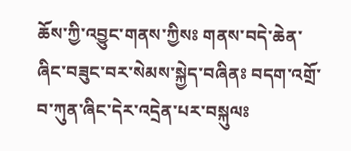ཆོས་ཀྱི་འབྱུང་གནས་ཀྱིསཿ གནས་བདེ་ཆེན་ཞིང་བཟུང་བར་སེམས་སྐྱེད་བཞིནཿ བདག་འགྲོ་བ་ཀུན་ཞིང་དེར་འདྲེན་པར་བསྐུལཿ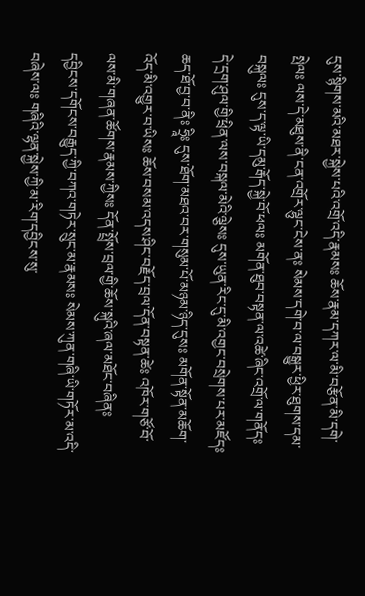དུས་སྙིགས་མའི་མཐར་སྐྱེས་པའི་འགྲོ་འདི་རྣམསཿ ཆོས་རྣམ་དཀར་ལ་མི་བརྩོན་མི་དགེ་སྤེལཿ ལས་དེ་མཐུས་ནི་ངན་འགྲོར་ལྷུང་ངེས་ནཿ སེམས་དགེ་བ་ལ་བསྒྱུར་ཕྱིར་ཐུགས་དམ་བསྐུལཿ དུས་ད་ལྟ་ཡི་དམུ་རྒོད་སྐྱེ་བོ་ཕལཿ མགོན་ཐུབ་བསྟན་ལ་འཚེ་ཞིང་འགྲོ་ལ་གནོདཿ དེ་དྲག་ཤུལ་གྱི་ཕྲིན་ལས་བསྐལ་མེའི་ལྕེསཿ དུས་ཡུན་རིང་དུ་མི་འགྱང་བསྲེགས་པར་མཛོདཿ ཆད་ཐོ་བྱ་བ་ནིཿ ཧྲཱིཿ དུས་ཐོག་མཐའ་བར་གསུམ་པོ་མཉམ་ཉིད་དུསཿ མགོན་སྟོན་མཆོག་འོད་མི་འགྱུར་བ་ཡིསཿ ཆོས་བསམ་འདས་ཤིང་བརྗོད་བྲལ་དོན་བསྟན་ཚེཿ འཁོར་གཙོ་བོ་ལས་མི་གཞན་ཚོགས་རྣམས་ཀྱིསཿ དོན་སྤྲོས་བྲལ་གྱི་ཆོས་སྐུའི་ཞལ་མཐོང་བཞིནཿ དབྱིངས་དགོངས་བརྒྱུད་ཀྱི་བཀའ་གཏེར་སྲུང་མ་རྣམསཿ སེམས་ཀུན་གཞི་ཡི་གཏོར་མ་འདི་བཞེས་ལཿ གཞིའི་ལྷན་སྐྱེས་ཀྱི་མ་རིག་དབྱིངས་སུ་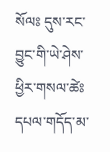སོལཿ དུས་རང་བྱུང་གི་ཡེ་ཤེས་ཕྱིར་གསལ་ཚེཿ དཔལ་གདོད་མ་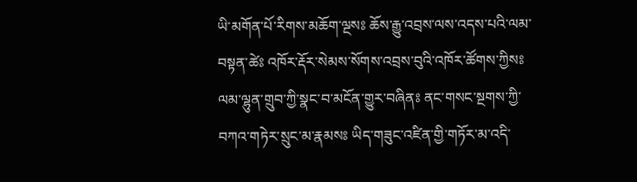ཡི་མགོན་པོ་རིགས་མཆོག་ལྔསཿ ཆོས་རྒྱུ་འབྲས་ལས་འདས་པའི་ལམ་བསྟན་ཚེཿ འཁོར་རྡོར་སེམས་སོགས་འབྲས་བུའི་འཁོར་ཚོགས་ཀྱིསཿ ལམ་ལྷུན་གྲུབ་ཀྱི་སྣང་བ་མངོན་གྱུར་བཞིནཿ ནང་གསང་སྔགས་ཀྱི་བཀའ་གཏེར་སྲུང་མ་རྣམསཿ ཡིད་གཟུང་འཛིན་གྱི་གཏོར་མ་འདི་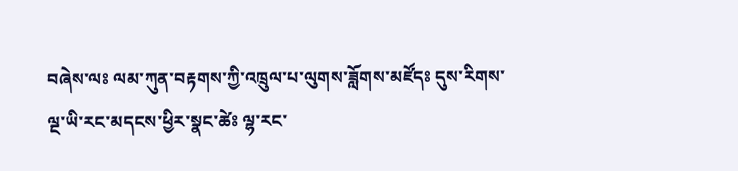བཞེས་ལཿ ལམ་ཀུན་བརྟགས་ཀྱི་འཁྲུལ་པ་ལུགས་ཟློགས་མཛོདཿ དུས་རིགས་ལྔ་ཡི་རང་མདངས་ཕྱིར་སྣང་ཚེཿ ལྷ་རང་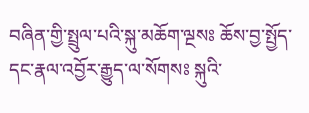བཞིན་གྱི་སྤྲུལ་པའི་སྐུ་མཆོག་ལྔསཿ ཆོས་བྱ་སྤྱོད་དང་རྣལ་འབྱོར་རྒྱུད་ལ་སོགསཿ སྐུའི་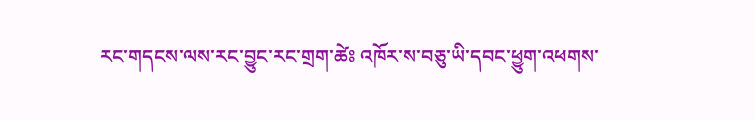རང་གདངས་ལས་རང་བྱུང་རང་གྲག་ཚེཿ འཁོར་ས་བཅུ་ཡི་དབང་ཕྱུག་འཕགས་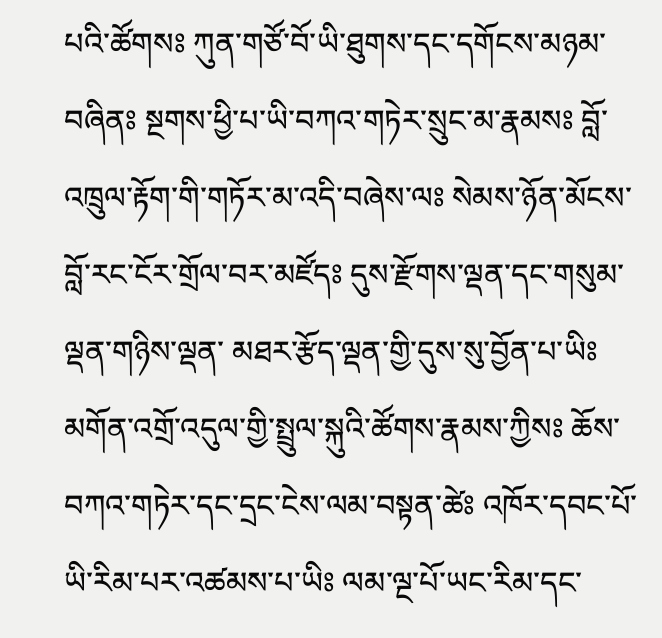པའི་ཚོགསཿ ཀུན་གཙོ་བོ་ཡི་ཐུགས་དང་དགོངས་མཉམ་བཞིནཿ སྔགས་ཕྱི་པ་ཡི་བཀའ་གཏེར་སྲུང་མ་རྣམསཿ བློ་འཁྲུལ་རྟོག་གི་གཏོར་མ་འདི་བཞེས་ལཿ སེམས་ཉོན་མོངས་བློ་རང་ངོར་གྲོལ་བར་མཛོདཿ དུས་རྫོགས་ལྡན་དང་གསུམ་ལྡན་གཉིས་ལྡན་ མཐར་རྩོད་ལྡན་གྱི་དུས་སུ་བྱོན་པ་ཡིཿ མགོན་འགྲོ་འདུལ་གྱི་སྤྲུལ་སྐུའི་ཚོགས་རྣམས་ཀྱིསཿ ཆོས་བཀའ་གཏེར་དང་དྲང་ངེས་ལམ་བསྟན་ཚེཿ འཁོར་དབང་པོ་ཡི་རིམ་པར་འཚམས་པ་ཡིཿ ལམ་ལྔ་པོ་ཡང་རིམ་དང་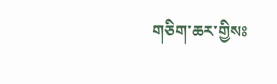གཅིག་ཆར་གྱིསཿ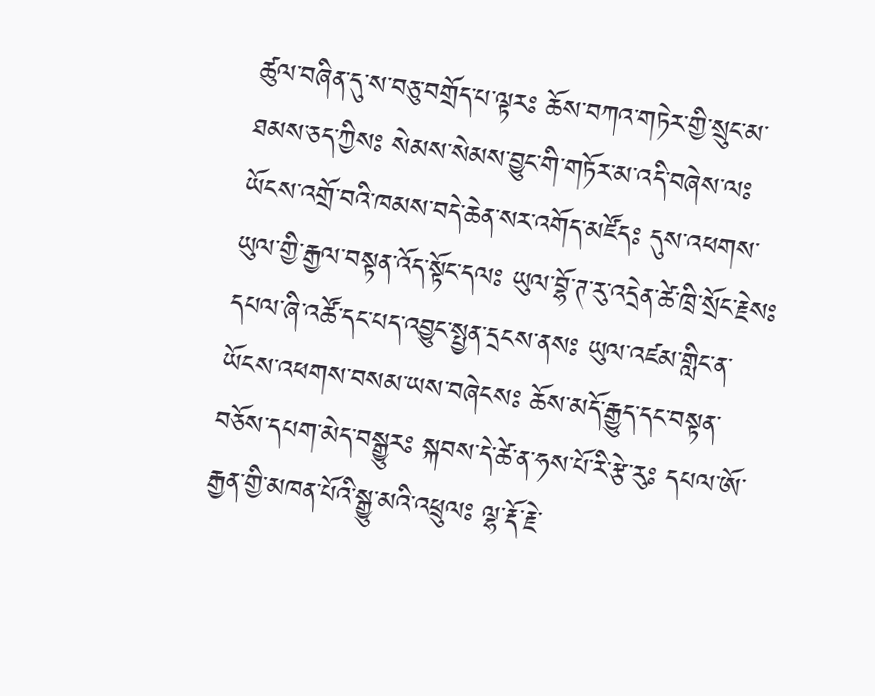ཚུལ་བཞིན་དུ་ས་བཅུ་བགྲོད་པ་ལྟརཿ ཆོས་བཀའ་གཏེར་གྱི་སྲུང་མ་ཐམས་ཅད་ཀྱིསཿ སེམས་སེམས་བྱུང་གི་གཏོར་མ་འདི་བཞེས་ལཿ ཡོངས་འགྲོ་བའི་ཁམས་བདེ་ཆེན་སར་འགོད་མཛོདཿ དུས་འཕགས་ཡུལ་གྱི་རྒྱལ་བསྟན་འོད་སྟོང་དལཿ ཡུལ་བྷོ་ཊ་རུ་འདྲེན་ཚེ་ཁྲི་སྲོང་རྗེསཿ དཔལ་ཞི་འཚོ་དང་པད་འབྱུང་སྤྱན་དྲངས་ནསཿ ཡུལ་འཛམ་གླིང་ན་ཡོངས་འཕགས་བསམ་ཡས་བཞེངསཿ ཆོས་མདོ་རྒྱུད་དང་བསྟན་བཅོས་དཔག་མེད་བསྒྱུརཿ སྐབས་དེ་ཚེ་ན་ཧས་པོ་རི་རྩེ་རུཿ དཔལ་ཨོ་རྒྱན་གྱི་མཁན་པོའི་སྒྱུ་མའི་འཕྲུལཿ ལྷ་རྡོ་རྗེ་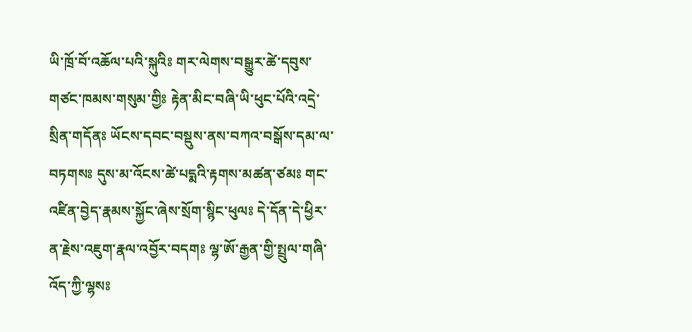ཡི་ཁྲོ་བོ་འཆོལ་པའི་སྐུའིཿ གར་ལེགས་བསྒྱུར་ཚེ་དབུས་གཙང་ཁམས་གསུམ་གྱིཿ རྟེན་མིང་བཞི་ཡི་ཕུང་པོའི་འདྲེ་སྲིན་གདོནཿ ཡོངས་དབང་བསྡུས་ནས་བཀའ་བསྒོས་དམ་ལ་བཏགསཿ དུས་མ་འོངས་ཚེ་པདྨའི་རྟགས་མཚན་ཙམཿ གང་འཛིན་བྱེད་རྣམས་སྐྱོང་ཞེས་སྲོག་སྙིང་ཕུལཿ དེ་དོན་དེ་ཕྱིར་ན་རྗེས་འཇུག་རྣལ་འབྱོར་བདགཿ ལྷ་ཨོ་རྒྱན་གྱི་སྤྲུལ་གཞི་འོད་ཀྱི་ལྷསཿ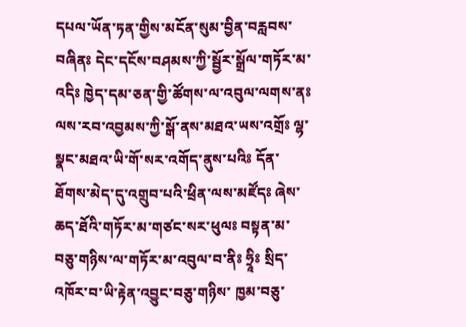དཔལ་ཡོན་ཏན་གྱིས་མངོན་སུམ་བྱིན་བརླབས་བཞིནཿ དེང་དངོས་བཤམས་ཀྱི་སྦྱོར་སྒྲོལ་གཏོར་མ་འདིཿ ཁྱེད་དམ་ཅན་གྱི་ཚོགས་ལ་འབུལ་ལགས་ནཿ ལས་རབ་འབྱམས་ཀྱི་སྒོ་ནས་མཐའ་ཡས་འགྲོཿ ལྷ་སྣང་མཐའ་ཡི་གོ་སར་འགོད་ནུས་པའིཿ དོན་ཐོགས་མེད་དུ་འགྲུབ་པའི་ཕྲིན་ལས་མཛོདཿ ཞེས་ཆད་ཐོའི་གཏོར་མ་གཙང་སར་ཕུལཿ བསྟན་མ་བཅུ་གཉིས་ལ་གཏོར་མ་འབུལ་བ་ནིཿ ཧྲཱིཿ སྲིད་འཁོར་བ་ཡི་རྟེན་འབྱུང་བཅུ་གཉིས་ ཁྱམ་བཅུ་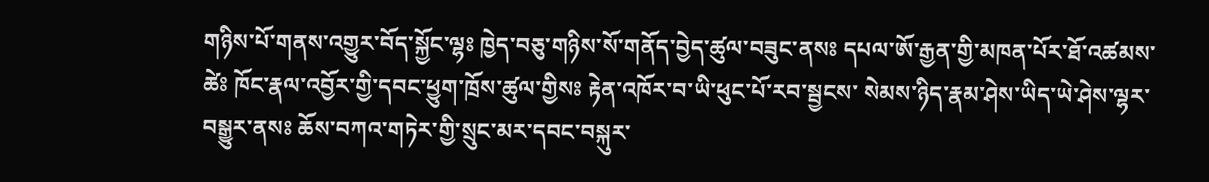གཉིས་པོ་གནས་འགྱུར་བོད་སྐྱོང་ལྷཿ ཁྱེད་བཅུ་གཉིས་སོ་གནོད་བྱེད་ཚུལ་བཟུང་ནསཿ དཔལ་ཨོ་རྒྱན་གྱི་མཁན་པོར་ཐོ་འཚམས་ཚེཿ ཁོང་རྣལ་འབྱོར་གྱི་དབང་ཕྱུག་ཁྲོས་ཚུལ་གྱིསཿ རྟེན་འཁོར་བ་ཡི་ཕུང་པོ་རབ་སྦྱངས་ སེམས་ཉིད་རྣམ་ཤེས་ཡིད་ཡེ་ཤེས་ལྷར་བསྒྱུར་ནསཿ ཆོས་བཀའ་གཏེར་གྱི་སྲུང་མར་དབང་བསྐུར་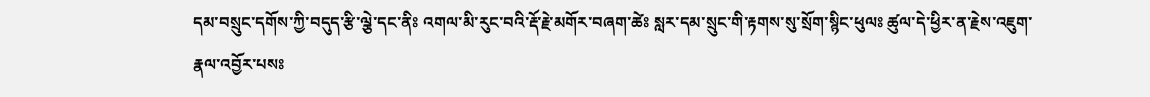དམ་བསྲུང་དགོས་ཀྱི་བདུད་རྩི་ལྕེ་དང་ནིཿ འགལ་མི་རུང་བའི་རྡོ་རྗེ་མགོར་བཞག་ཚེཿ སླར་དམ་སྲུང་གི་རྟགས་སུ་སྲོག་སྙིང་ཕུལཿ ཚུལ་དེ་ཕྱིར་ན་རྗེས་འཇུག་རྣལ་འབྱོར་པསཿ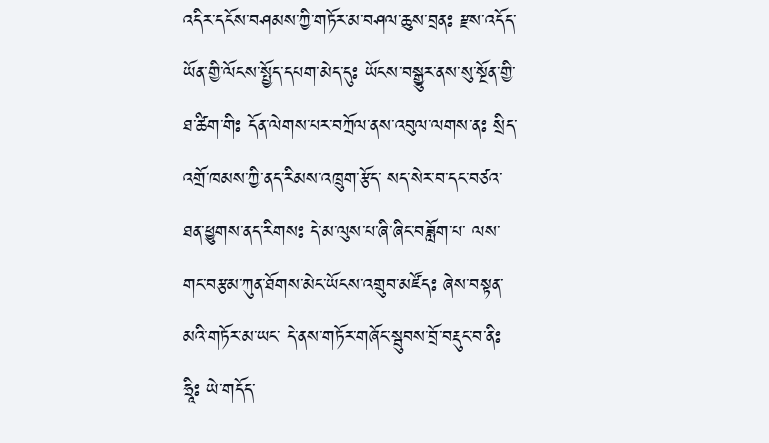འདིར་དངོས་བཤམས་ཀྱི་གཏོར་མ་བཤལ་ཆུས་བྲནཿ རྫས་འདོད་ཡོན་གྱི་ལོངས་སྤྱོད་དཔག་མེད་དུཿ ཡོངས་བསྒྱུར་ནས་སུ་སྔོན་གྱི་ཐ་ཚིག་གིཿ དོན་ལེགས་པར་བཀྲོལ་ནས་འབུལ་ལགས་ནཿ སྲིད་འགྲོ་ཁམས་ཀྱི་ནད་རིམས་འཁྲུག་རྩོད་ སད་སེར་བ་དང་བཙའ་ཐན་ཕྱུགས་ནད་རིགསཿ དེ་མ་ལུས་པ་ཞི་ཞིང་བཟློག་པ་ ལས་གང་བརྩམ་ཀུན་ཐོགས་མེང་ཡོངས་འགྲུབ་མཛོདཿ ཞེས་བསྟན་མའི་གཏོར་མ་ཡང་ དེ་ནས་གཏོར་གཞོང་སྦུབས་བྲོ་བརྡུང་བ་ནིཿ ཧྲཱིཿ ཡེ་གདོད་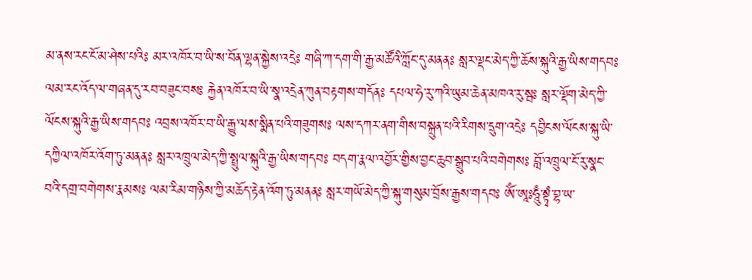མ་ནས་རང་ངོ་མ་ཤེས་པའིཿ མར་འཁོར་བ་ཡི་ས་བོན་ལྷན་སྐྱེས་འདྲེཿ གཞི་ཀ་དག་གི་རྒྱ་མཚོའི་ཀློང་དུ་མནནཿ སླར་ལྡང་མེད་ཀྱི་ཆོས་སྐུའི་རྒྱ་ཡིས་གདབཿ ལམ་རང་འོད་ལ་གཞན་དུ་རབ་བཟུང་བསཿ རྐྱེན་འཁོར་བ་ཡི་སྣ་འདྲེན་ཀུན་བརྟགས་གདོནཿ དཔལ་ཧེ་རུ་ཀའི་ཡུམ་ཆེན་མཁའ་རུ་སྦཿ སླར་ལྡོག་མེད་ཀྱི་ལོངས་སྐུའི་རྒྱ་ཡིས་གདབཿ འབྲས་འཁོར་བ་ཡི་རྒྱུ་ལས་སྨིན་པའི་གཟུགསཿ ལས་དཀར་ནག་གིས་བསྐྲུན་པའི་རིགས་དྲུག་འདྲེཿ དབྱིངས་ལོངས་སྐུ་ཡི་དཀྱིལ་འཁོར་འོག་ཏུ་མནནཿ སླར་འཁྲུལ་མེད་ཀྱི་སྤྲུལ་སྐུའི་རྒྱ་ཡིས་གདབཿ བདག་རྣལ་འབྱོར་གྱིས་བྱང་ཆུབ་སྒྲུབ་པའི་བགེགསཿ བློ་འཁྲུལ་ངོ་རུ་སྣང་བའི་དགྲ་བགེགས་རྣམསཿ ལམ་རིམ་གཉིས་ཀྱི་མཆོད་རྟེན་འོག་ཏུ་མནནཿ སླར་གཡོ་མེད་ཀྱི་སྐུ་གསུམ་བྲོས་རྒྱས་གདབཿ ༀ་ཨཱཿཧཱུྃ་སྟྭཾ་བྷ་ཡ་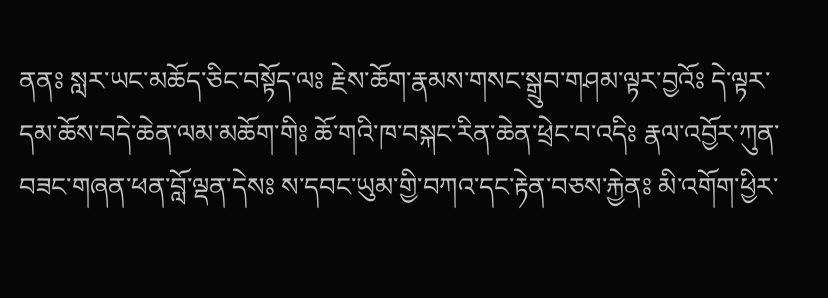ནནཿ སླར་ཡང་མཆོད་ཅིང་བསྟོད་ལཿ རྗེས་ཆོག་རྣམས་གསང་སྒྲུབ་གཤམ་ལྟར་བྱའོཿ དེ་ལྟར་དམ་ཆོས་བདེ་ཆེན་ལམ་མཆོག་གིཿ ཆོ་གའི་ཁ་བསྐང་རིན་ཆེན་ཕྲེང་བ་འདིཿ རྣལ་འབྱོར་ཀུན་བཟང་གཞན་ཕན་བློ་ལྡན་དེསཿ ས་དབང་ཡུམ་གྱི་བཀའ་དང་རྟེན་བཅས་རྐྱེནཿ མི་འགོག་ཕྱིར་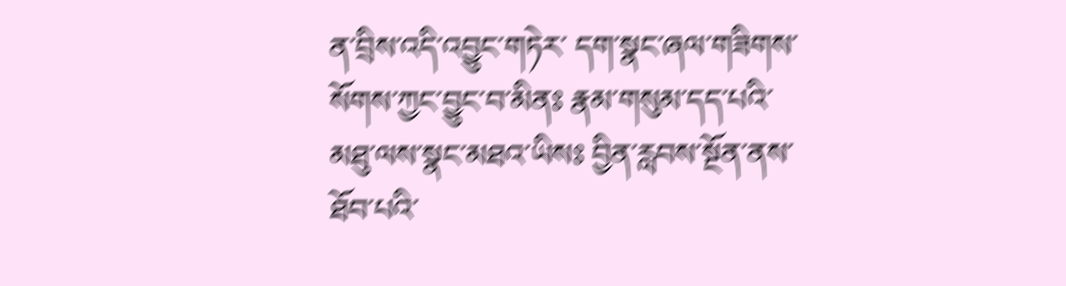ན་བྲིས་འདི་འབྱུང་གཏེར་ དག་སྣང་ཞལ་གཟིགས་སོགས་ཀྱང་བྱུང་བ་མིནཿ རྣམ་གསུམ་དད་པའི་མཐུ་ལས་སྣང་མཐའ་ཡིསཿ བྱིན་རླབས་སྔོན་ནས་ཐོབ་པའི་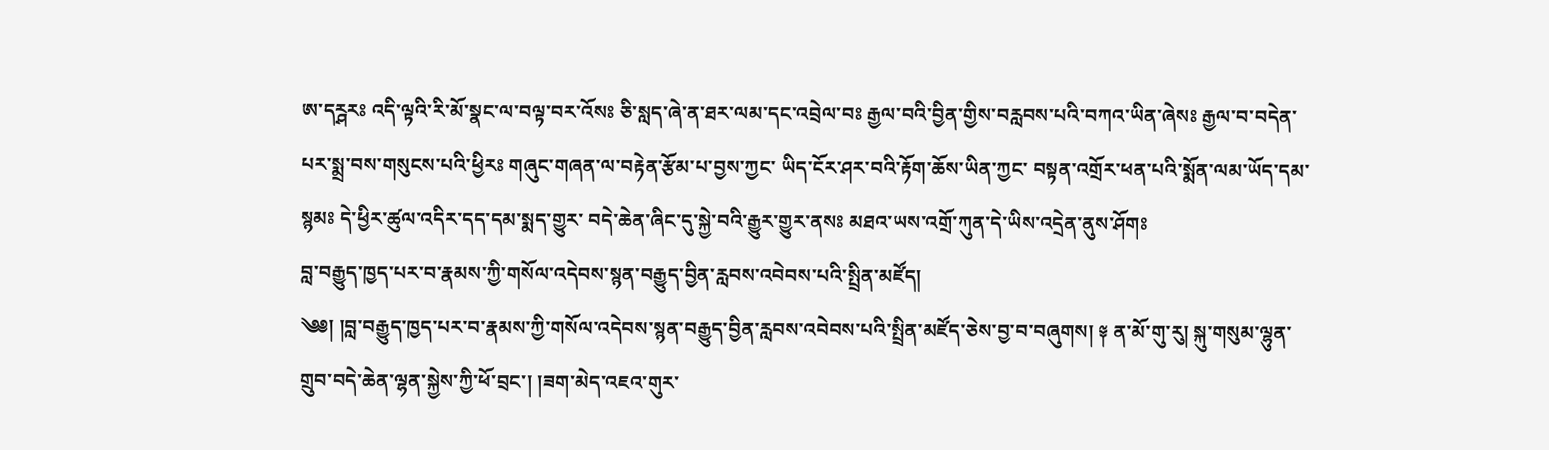ཨ་དཪྴརཿ འདི་ལྟའི་རི་མོ་སྣང་ལ་བལྟ་བར་འོསཿ ཅི་སླད་ཞེ་ན་ཐར་ལམ་དང་འབྲེལ་བཿ རྒྱལ་བའི་བྱིན་གྱིས་བརླབས་པའི་བཀའ་ཡིན་ཞེསཿ རྒྱལ་བ་བདེན་པར་སྨྲ་བས་གསུངས་པའི་ཕྱིརཿ གཞུང་གཞན་ལ་བརྟེན་རྩོམ་པ་བྱས་ཀྱང་ ཡིད་ངོར་ཤར་བའི་རྟོག་ཆོས་ཡིན་ཀྱང་ བསྟན་འགྲོར་ཕན་པའི་སྨོན་ལམ་ཡོད་དམ་སྙམཿ དེ་ཕྱིར་ཚུལ་འདིར་དད་དམ་སྨད་གྱུར་ བདེ་ཆེན་ཞིང་དུ་སྐྱེ་བའི་རྒྱུར་གྱུར་ནསཿ མཐའ་ཡས་འགྲོ་ཀུན་དེ་ཡིས་འདྲེན་ནུས་ཤོགཿ
བླ་བརྒྱུད་ཁྱད་པར་བ་རྣམས་ཀྱི་གསོལ་འདེབས་སྙན་བརྒྱུད་བྱིན་རླབས་འབེབས་པའི་སྤྲིན་མཛོད།
༄༅། །བླ་བརྒྱུད་ཁྱད་པར་བ་རྣམས་ཀྱི་གསོལ་འདེབས་སྙན་བརྒྱུད་བྱིན་རླབས་འབེབས་པའི་སྤྲིན་མཛོད་ཅེས་བྱ་བ་བཞུགས། ༈ ན་མོ་གུ་རུ། སྐུ་གསུམ་ལྷུན་གྲུབ་བདེ་ཆེན་ལྷན་སྐྱེས་ཀྱི་ཕོ་བྲང་། །ཟག་མེད་འཇའ་གུར་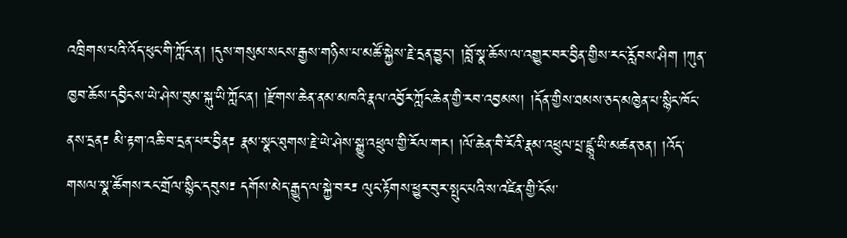འཁྲིགས་པའི་འོད་ཕུང་གི་ཀློང་ན། །དུས་གསུམ་སངས་རྒྱས་གཉིས་པ་མཚོ་སྐྱེས་རྗེ་དྲན་བྱུང་། །བློ་སྣ་ཆོས་ལ་འགྱུར་བར་བྱིན་གྱིས་རང་རློབས་ཤིག །ཀུན་ཁྱབ་ཆོས་དབྱིངས་ཡེ་ཤེས་བུམ་སྐུ་ཡི་ཀློང་ན། །རྫོགས་ཆེན་ནམ་མཁའི་རྣལ་འབྱོར་ཀློང་ཆེན་གྱི་རབ་འབྱམས། །དོན་གྱིས་ཐམས་ཅད་མཁྱེན་པ་སྙིང་ཁོང་ནས་དྲན༴ མི་རྟག་འཆི་བ་དྲན་པར་བྱིན༴ རྣམ་སྣང་ཐུགས་རྗེ་ཡེ་ཤེས་སྒྱུ་འཕྲུལ་གྱི་རོལ་གར། །ལོ་ཆེན་བཻ་རོའི་རྣམ་འཕྲུལ་པྲ་ཛྙཱ་ཡི་མཚན་ཅན། །འོད་གསལ་སྣ་ཚོགས་རང་གྲོལ་སྙིང་དབུས༴ དགོས་མེད་རྒྱུད་ལ་སྐྱེ་བར༴ ལུང་རྟོགས་ཕྱུར་བུར་སྤུང་པའི་ས་འཛིན་གྱི་ངོས་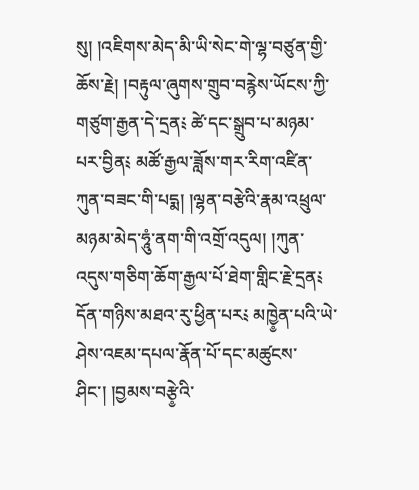སུ། །འཇིགས་མེད་མི་ཡི་སེང་གེ་ལྷ་བཙུན་གྱི་ཆོས་རྗེ། །བརྟུལ་ཞུགས་གྲུབ་བརྙེས་ཡོངས་ཀྱི་གཙུག་རྒྱན་དེ་དྲན༴ ཚེ་དང་སྒྲུབ་པ་མཉམ་པར་བྱིན༴ མཚོ་རྒྱལ་ཟློས་གར་རིག་འཛིན་ཀུན་བཟང་གི་པདྨ། །ལྷན་བརྩེའི་རྣམ་འཕྲུལ་མཉམ་མེད་ཧཱུཾ་ནག་གི་འགྲོ་འདུལ། །ཀུན་འདུས་གཅིག་ཆོག་རྒྱལ་པོ་ཐེག་གླིང་རྗེ་དྲན༴ དོན་གཉིས་མཐའ་རུ་ཕྱིན་པར༴ མཁྱེ༵ན་པའི་ཡེ་ཤེས་འཇམ་དཔལ་རྣོན་པོ་དང་མཚུངས་ཤིང་། །བྱམས་བརྩེ༵འི་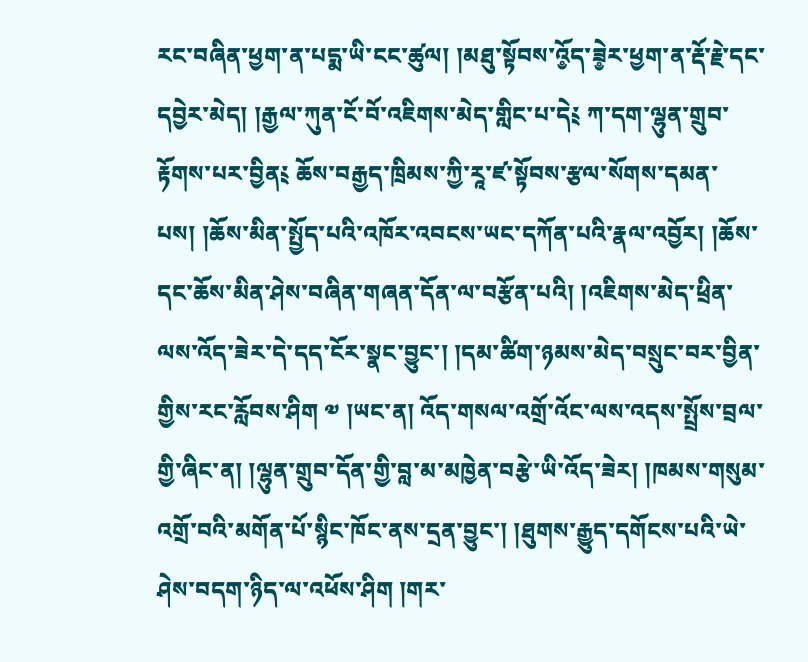རང་བཞིན་ཕྱག་ན་པདྨ་ཡི་ངང་ཚུལ། །མཐུ་སྟོབས་འོ༵ད་ཟེ༵ར་ཕྱག་ན་རྡོ་རྗེ་དང་དབྱེར་མེད། །རྒྱལ་ཀུན་ངོ་བོ་འཇིགས་མེད་གླིང་པ་དེ༴ ཀ་དག་ལྷུན་གྲུབ་རྟོགས་པར་བྱིན༴ ཆོས་བརྒྱད་ཁྲིམས་ཀྱི་རཱ་ཛ་སྟོབས་རྩལ་སོགས་དམན་པས། །ཆོས་མིན་སྤྱོད་པའི་འཁོར་འབངས་ཡང་དཀོན་པའི་རྣལ་འབྱོར། །ཆོས་དང་ཆོས་མིན་ཤེས་བཞིན་གཞན་དོན་ལ་བརྩོན་པའི། །འཇིགས་མེད་ཕྲིན་ལས་འོད་ཟེར་དེ་དད་ངོར་སྣང་བྱུང་། །དམ་ཚིག་ཉམས་མེད་བསྲུང་བར་བྱིན་གྱིས་རང་རློབས་ཤིག ༧ །ཡང་ན། འོད་གསལ་འགྲོ་འོང་ལས་འདས་སྤྲོས་བྲལ་གྱི་ཞིང་ན། །ལྷུན་གྲུབ་དོན་གྱི་བླ་མ་མཁྱེན་བརྩེ་ཡི་འོད་ཟེར། །ཁམས་གསུམ་འགྲོ་བའི་མགོན་པོ་སྙིང་ཁོང་ནས་དྲན་བྱུང་། །ཐུགས་རྒྱུད་དགོངས་པའི་ཡེ་ཤེས་བདག་ཉིད་ལ་འཕོས་ཤིག །གར་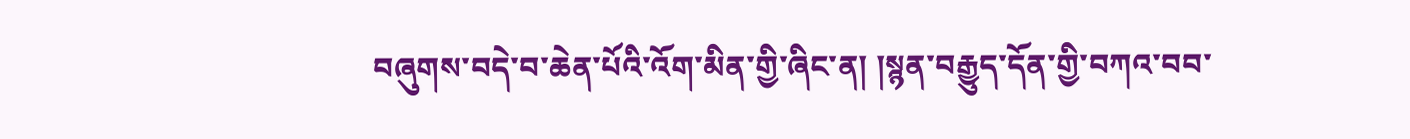བཞུགས་བདེ་བ་ཆེན་པོའི་འོག་མིན་གྱི་ཞིང་ན། །སྙན་བརྒྱུད་དོན་གྱི་བཀའ་བབ་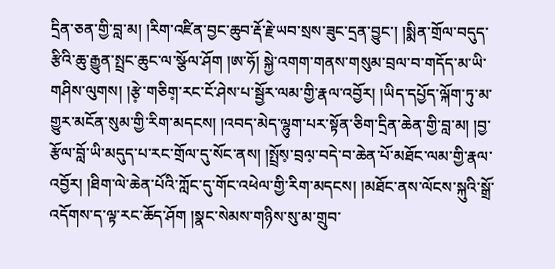དྲིན་ཅན་གྱི་བླ་མ། །རིག་འཛིན་བྱང་ཆུབ་རྡོ་རྗེ་ཡབ་སྲས་ཟུང་དྲན་བྱུང་། །སྨིན་གྲོལ་བདུད་རྩིའི་ཆུ་རྒྱུན་སྤྲང་ཆུང་ལ་སྩོལ་ཤོག །ཨ་ཧོ། སྐྱེ་འགག་གནས་གསུམ་བྲལ་བ་གདོད་མ་ཡི་གཤིས་ལུགས། །རྩེ༷་གཅིག༷་རང་ངོ་ཤེས་པ་སྦྱོར་ལམ་གྱི་རྣལ་འབྱོར། །ཡིད་དཔྱོད་ལྐོག་ཏུ་མ་གྱུར་མངོན་སུམ་གྱི་རིག་མདངས། །འབད་མེད་ལྷུག་པར་སྟོན་ཅིག་དྲིན་ཆེན་གྱི་བླ་མ། །བྱ་རྩོལ་བློ་ཡི་མདུད་པ་རང་གྲོལ་དུ་སོང་ནས། །སྤྲོས༷་བྲལ༷་བདེ་བ་ཆེན་པོ་མཐོང་ལམ་གྱི་རྣལ་འབྱོར། །ཐིག་ལེ་ཆེན་པོའི་ཀློང་དུ་གོང་འཕེལ་གྱི་རིག་མདངས། །མཐོང་ནས་ལོངས་སྐུའི་སྒྲོ་འདོགས་ད་ལྟ་རང་ཆོད་ཤོག །སྣང་སེམས་གཉིས་སུ་མ་གྲུབ་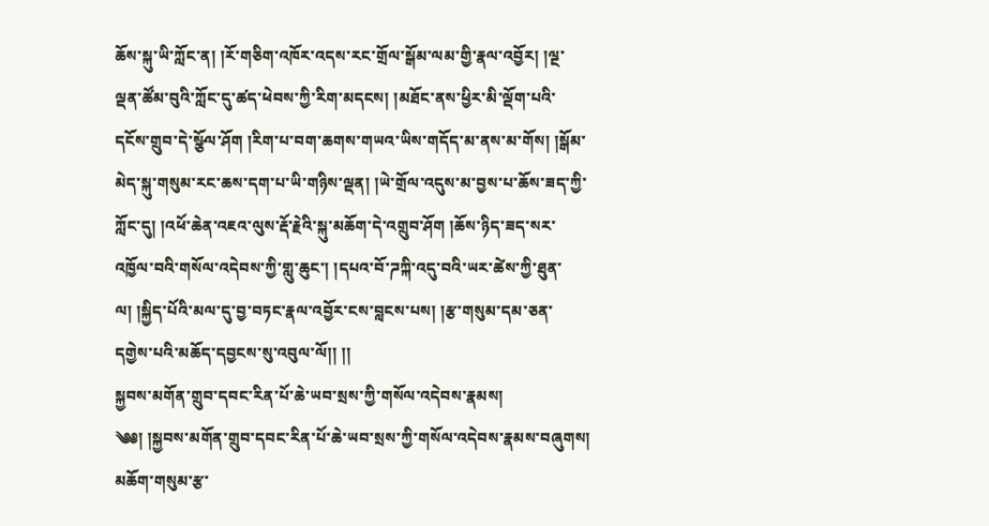ཆོས་སྐུ་ཡི་ཀློང་ན། །རོ་གཅིག་འཁོར་འདས་རང་གྲོལ་སྒོམ་ལམ་གྱི་རྣལ་འབྱོར། །ལྔ་ལྡན་ཚོམ་བུའི་ཀློང་དུ་ཚད་ཕེབས་ཀྱི་རིག་མདངས། །མཐོང་ནས་ཕྱིར་མི་ལྡོག་པའི་དངོས་གྲུབ་དེ་སྩོལ་ཤོག །རིག་པ་བག་ཆགས་གཡའ་ཡིས་གདོད་མ་ནས་མ་གོས། །སྒོམ་མེད་སྐུ་གསུམ་རང་ཆས་དག་པ་ཡི་གཉིས་ལྡན། །ཡེ་གྲོལ་འདུས་མ་བྱས་པ་ཆོས་ཟད་ཀྱི་ཀློང་དུ། །འཕོ་ཆེན་འཇའ་ལུས་རྡོ་རྗེའི་སྐུ་མཆོག་དེ་འགྲུབ་ཤོག །ཆོས་ཉིད་ཟད་སར་འཁྱོལ་བའི་གསོལ་འདེབས་ཀྱི་གླུ་ཆུང་། །དཔའ་བོ་ཌཀྐི་འདུ་བའི་ཡར་ཚེས་ཀྱི་ཐུན་ལ། །སྐྱིད་པོའི་མལ་དུ་བྱ་བཏང་རྣལ་འབྱོར་ངས་བླངས་པས། །རྩ་གསུམ་དམ་ཅན་དགྱེས་པའི་མཆོད་དབྱངས་སུ་འབུལ་ལོ།། །།
སྐྱབས་མགོན་གྲུབ་དབང་རིན་པོ་ཆེ་ཡབ་སྲས་ཀྱི་གསོལ་འདེབས་རྣམས།
༄༅། །སྐྱབས་མགོན་གྲུབ་དབང་རིན་པོ་ཆེ་ཡབ་སྲས་ཀྱི་གསོལ་འདེབས་རྣམས་བཞུགས། མཆོག་གསུམ་རྩ་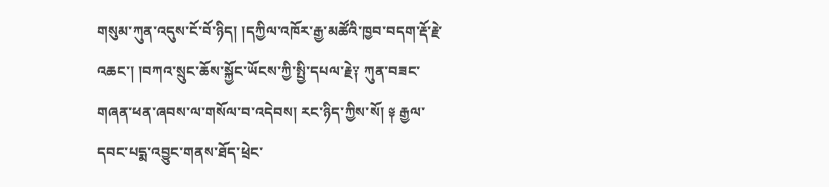གསུམ་ཀུན་འདུས་ངོ་བོ་ཉིད། །དཀྱིལ་འཁོར་རྒྱ་མཚོའི་ཁྱབ་བདག་རྡོ་རྗེ་འཆང་། །བཀའ་སྲུང་ཆོས་སྐྱོང་ཡོངས་ཀྱི་སྤྱི་དཔལ་རྗེ༑ ཀུན་བཟང་གཞན་ཕན་ཞབས་ལ་གསོལ་བ་འདེབས། རང་ཉིད་ཀྱིས་སོ། ༈ རྒྱལ་དབང་པདྨ་འབྱུང་གནས་ཐོད་ཕྲེང་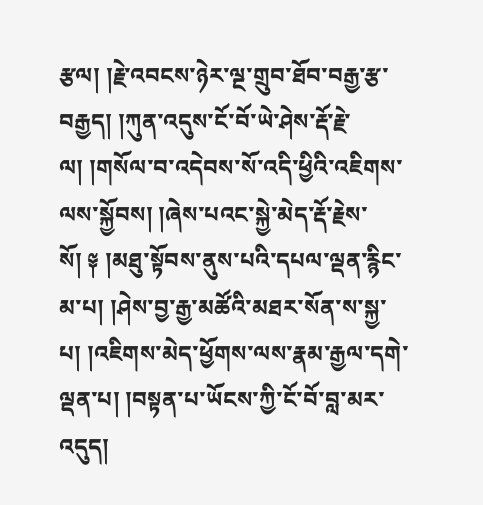རྩལ། །རྗེ་འབངས་ཉེར་ལྔ་གྲུབ་ཐོབ་བརྒྱ་རྩ་བརྒྱད། །ཀུན་འདུས་ངོ་བོ་ཡེ་ཤེས་རྡོ་རྗེ་ལ། །གསོལ་བ་འདེབས་སོ་འདི་ཕྱིའི་འཇིགས་ལས་སྐྱོབས། །ཞེས་པའང་སྐྱེ་མེད་རྡོ་རྗེས་སོ། ༈ །མཐུ་སྟོབས་ནུས་པའི་དཔལ་ལྡན་རྙིང་མ་པ། །ཤེས་བྱ་རྒྱ་མཚོའི་མཐར་སོན་ས་སྐྱ་པ། །འཇིགས་མེད་ཕྱོགས་ལས་རྣམ་རྒྱལ་དགེ་ལྡན་པ། །བསྟན་པ་ཡོངས་ཀྱི་ངོ་བོ་བླ་མར་འདུད།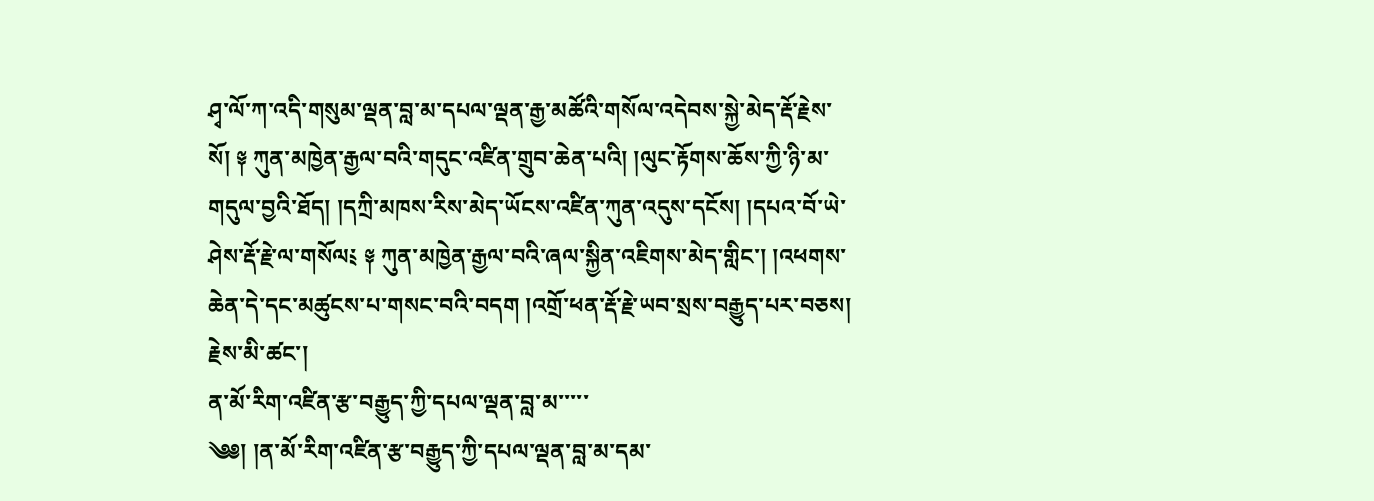ཤྭ་ལོ་ཀ་འདི་གསུམ་ལྡན་བླ་མ་དཔལ་ལྡན་རྒྱ་མཚོའི་གསོལ་འདེབས་སྐྱེ་མེད་རྡོ་རྗེས་སོ། ༈ ཀུན་མཁྱེན་རྒྱལ་བའི་གདུང་འཛིན་གྲུབ་ཆེན་པའི། །ལུང་རྟོགས་ཆོས་ཀྱི་ཉི་མ་གདུལ་བྱའི་ཐོད། །དཀྲི་མཁས་རིས་མེད་ཡོངས་འཛིན་ཀུན་འདུས་དངོས། །དཔའ་བོ་ཡེ་ཤེས་རྡོ་རྗེ་ལ་གསོལ༴ ༈ ཀུན་མཁྱེན་རྒྱལ་བའི་ཞལ་སྐྱིན་འཇིགས་མེད་གླིང་། །འཕགས་ཆེན་དེ་དང་མཚུངས་པ་གསང་བའི་བདག །འགྲོ་ཕན་རྡོ་རྗེ་ཡབ་སྲས་བརྒྱུད་པར་བཅས། རྗེས་མི་ཚང་།
ན་མོ་རིག་འཛིན་རྩ་བརྒྱུད་ཀྱི་དཔལ་ལྡན་བླ་མ་་་་་
༄༅། །ན་མོ་རིག་འཛིན་རྩ་བརྒྱུད་ཀྱི་དཔལ་ལྡན་བླ་མ་དམ་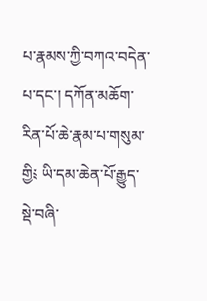པ་རྣམས་ཀྱི་བཀའ་བདེན་པ་དང་། དཀོན་མཆོག་རིན་པོ་ཆེ་རྣམ་པ་གསུམ་གྱི༴ ཡི་དམ་ཆེན་པོ་རྒྱུད་སྡེ་བཞི་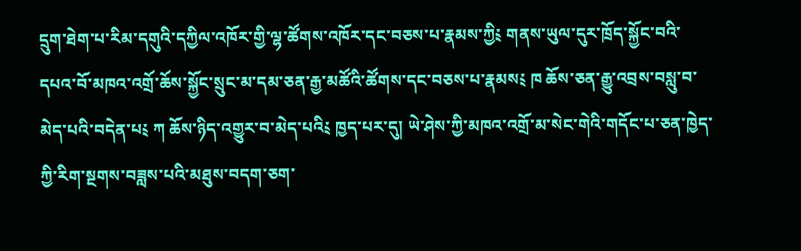དྲུག་ཐེག་པ་རིམ་དགུའི་དཀྱིལ་འཁོར་གྱི་ལྷ་ཚོགས་འཁོར་དང་བཅས་པ་རྣམས་ཀྱི༴ གནས་ཡུལ་དུར་ཁྲོད་སྐྱོང་བའི་དཔའ་བོ་མཁའ་འགྲོ་ཆོས་སྐྱོང་སྲུང་མ་དམ་ཅན་རྒྱ་མཚོའི་ཚོགས་དང་བཅས་པ་རྣམས༴ ཁ ཆོས་ཅན་རྒྱུ་འབྲས་བསླུ་བ་མེད་པའི་བདེན་པ༴ ཀ ཆོས་ཉིད་འགྱུར་བ་མེད་པའི༴ ཁྱད་པར་དུ། ཡེ་ཤེས་ཀྱི་མཁའ་འགྲོ་མ་སེང་གེའི་གདོང་པ་ཅན་ཁྱེད་ཀྱི་རིག་སྔགས་བཟླས་པའི་མཐུས་བདག་ཅག་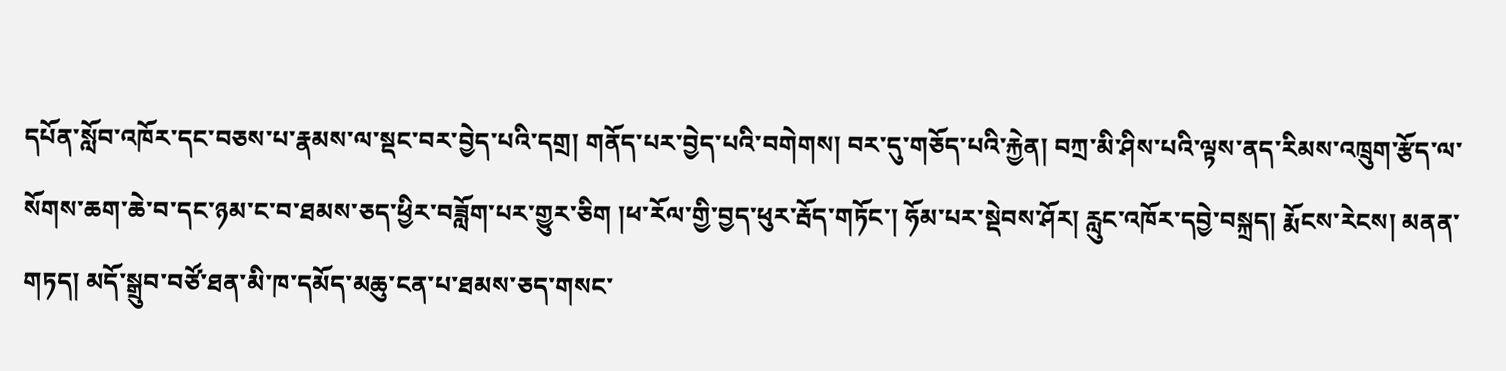དཔོན་སློབ་འཁོར་དང་བཅས་པ་རྣམས་ལ་སྡང་བར་བྱེད་པའི་དགྲ། གནོད་པར་བྱེད་པའི་བགེགས། བར་དུ་གཅོད་པའི་རྐྱེན། བཀྲ་མི་ཤིས་པའི་ལྟས་ནད་རིམས་འཁྲུག་རྩོད་ལ་སོགས་ཆག་ཆེ་བ་དང་ཉམ་ང་བ་ཐམས་ཅད་ཕྱིར་བཟློག་པར་གྱུར་ཅིག །ཕ་རོལ་གྱི་བྱད་ཕུར་རྦོད་གཏོང་། ཧོམ་པར་སྡེབས་ཤོར། རླུང་འཁོར་དབྱེ་བསྐྲད། རྨོངས་རེངས། མནན་གཏད། མདོ་སྒྲུབ་བཙོ་ཐན་མི་ཁ་དམོད་མཆུ་ངན་པ་ཐམས་ཅད་གསང་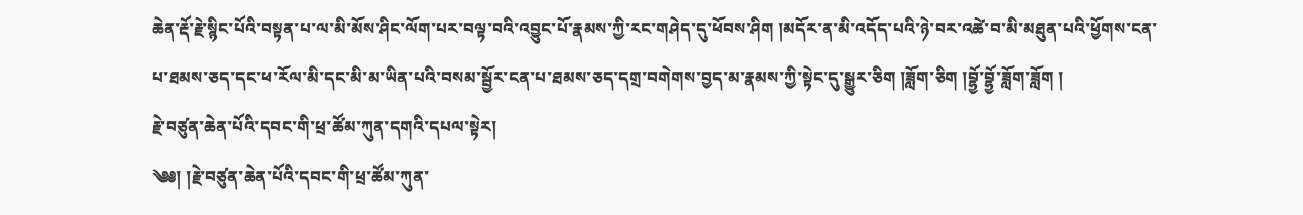ཆེན་རྡོ་རྗེ་སྙིང་པོའི་བསྟན་པ་ལ་མི་མོས་ཤིང་ལོག་པར་བལྟ་བའི་འབྱུང་པོ་རྣམས་ཀྱི་རང་གཤེད་དུ་ཕོབས་ཤིག །མདོར་ན་མི་འདོད་པའི་ཉེ་བར་འཚེ་བ་མི་མཐུན་པའི་ཕྱོགས་ངན་པ་ཐམས་ཅད་དང་ཕ་རོལ་མི་དང་མི་མ་ཡིན་པའི་བསམ་སྦྱོར་ངན་པ་ཐམས་ཅད་དགྲ་བགེགས་བྱད་མ་རྣམས་ཀྱི་སྟེང་དུ་སྒྱུར་ཅིག །ཟློག་ཅིག །བྷྱོ་བྷྱོ་ཟློག་ཟློག །
རྗེ་བཙུན་ཆེན་པོའི་དབང་གི་ཕྲ་ཚོམ་ཀུན་དགའི་དཔལ་སྟེར།
༄༅། །རྗེ་བཙུན་ཆེན་པོའི་དབང་གི་ཕྲ་ཚོམ་ཀུན་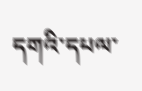དགའི་དཔལ་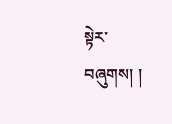སྟེར་བཞུགས། །